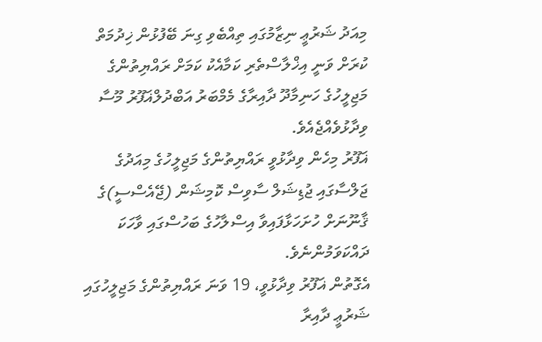މިއަދު ޝަރުޢީ ނިޒާމުގައި ތިއްބެވި ގިނަ ބޭފުޅުން ޚިދުމަތް ކުރަށް ވަނީ އިޚްލާސްތެރި ކަމާއެކު ކަމަށް ރައްޔިތުންގެ މަޖިލީހުގެ ހަނިމާދޫ ދާއިރާގެ މެމްބަރު އަބްދުލްޣަފޫރު މޫސާ ވިދާޅުވެއްޖެއެވެ.
ޣަފޫރު މިހެން ވިދާޅުވީ ރައްޔިތުންގެ މަޖިލީހުގެ މިއަދުގެ ޖަލްސާގައި ޖުޑިޝަލް ސާވިސް ކޮމިޝަން (ޖޭއެސްސީ)ގެ ޤާނޫނަށް ހުށަހަޅާފައިވާ އިސްލާހުގެ ބަހުސްގައި ވާހަކަ ދައްކަވަމުންނެވެ.
އެގޮތުން ޣަފޫރު ވިދާޅުވީ، 19 ވަނަ ރައްޔިތުންގެ މަޖިލީހުގައި ޝަރުޢީ ދާއިރާ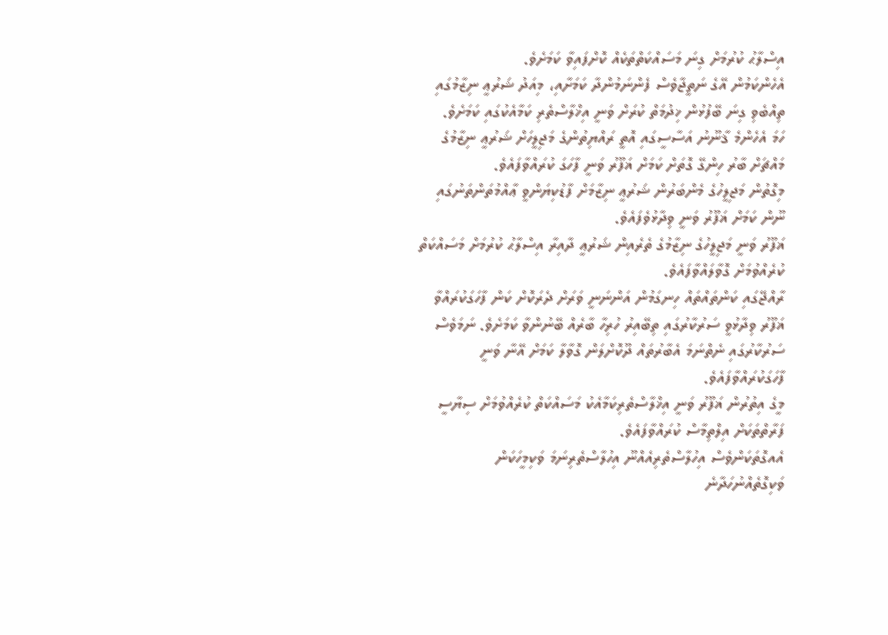އިސްލާޙު ކުރުމަށް ގިނަ މަސައްކަތްތަކެއް ކޮށްފައިވާ ކަމަށެވެ.
އެހެންކަމުން އޭގެ ނަތީޖާވެސް ފެންނަމުންދާ ކަމަށާއި، މިއަދު ޝަރުޢީ ނިޒާމުގައި ތިއްބެވި ގިނަ ބޭފުޅުން ޚިދުމަތް ކުރަށް ވަނީ އިޚްލާސްތެރި ކަމާއެކުގައި ކަމަށެވެ.
ހަމަ އެހެންމެ ޤާނޫނު އަސާސީގައި އޮތީ ރައްޔިތުންގެ މަޖިލީހަށް ޝަރުޢީ ނިޒާމުގެ މައްޗަށް ބާރު ހިންގޭ ގޮތަށް ކަމަށް ޣަފޫރު ވަނީ ފާހަގަ ކުރައްވާފައެވެ.
މިގޮތުން މަޖިލީހުގެ މެންބަރުން ޝަރުޢީ ނިޒާމަށް ފާޑުކިޔަންވީ ޢާއްމުތަންތަނުގައި ނޫން ކަމަށް ޣަފޫރު ވަނީ ވިދާޅުވެފައެވެ.
ޣަފޫރު ވަނީ މަޖިލީހުގެ ނިޒާމުގެ ތެރެއިން ޝަރުޢީ ދާއިރާ އިސްލާޙު ކުރުމަށް މަސައްކަތް ކުރެއްވުމަށް ގޮވާލައްވާފައެވެ.
ރާއްޖޭގައި ކަންތައްތައް ހިނގަމުން އަންނަނީ ވަރަށް ދެރަކޮށް ކަން ފާހަގަކުރައްވާ ޣަފޫރު ވިދާޅުވީ ސަރުކާރުގައި ތިބޭއިރު ހުރިހާ ބާރެއް ބޭނުންވާ ކަމަށެވެ. ނަމަވެސް ސަރުކާރުގައި ނެތްނަމަ އެބާރުތައް ދޫކޮށްލަން ގޮވާލާ ކަމަށް އޭނާ ވަނީ ފާހަގަކުރައްވާފައެވެ.
މީގެ އިތުރުން ޣަފޫރު ވަނީ އިޚްލާސްތެރިކަމާއެކު މަސައްކަތް ކުރެއްވުމަށް ސިޔާސީ ފަރާތްތަކަށް އިލްތިމާސް ކުރައްވާފައެވެ.
އެއގޮތަކަންވެސް އިހުލާސްތެރިއެއްނޫ އިހުލާސްތެރިނަމަ ވަކިމީހަކަން ވަކިގޮތެއްނުހަދާނެ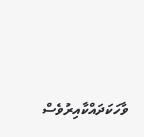ވާހަކަދައްކާއިރުވެސް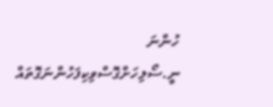ހުންނަ ނީ.ސޯލިހަށްގޮސްވިކިފަހުންނަގޮތައް